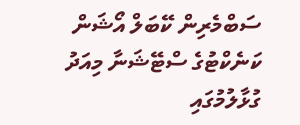ސަބްމެރިން ކޭބަލް އޯޝަން ކަނެކްޓުގެ ސްޓޭޝަނާ މިއަދު ގުޅާލުމުގައި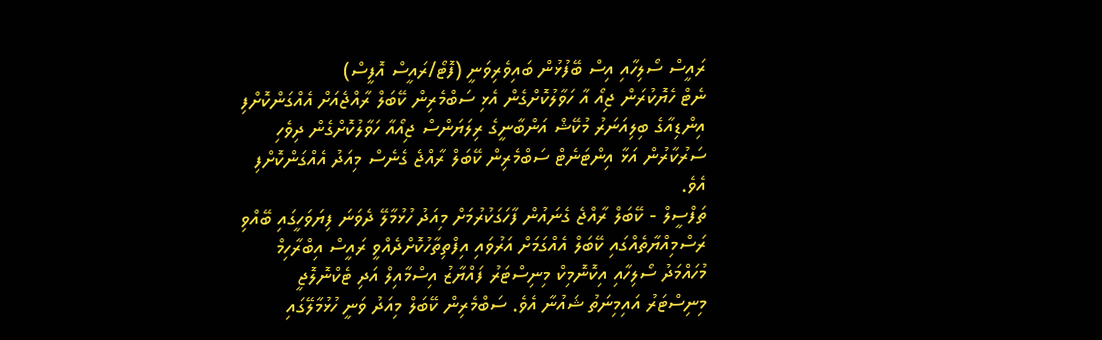ރައީސް ސޯލިހާއި އިސް ބޭފުޅުން ބައިވެރިވަނީ (ފޮޓޯ/ރައީސް އޮފީސް)
ނެޓް ހެޔޮކުރަން ޖިއޯ އާ ހަވާލުކޮށްގެން އެޅި ސަބްމެރިން ކޭބަލް ރާއްޖެއަށް އެއްގަންކޮށްފި
އިންޑިއާގެ ބިލިއަނަރު މުކޭޝް އަންބާނީގެ ރިލަޔަންސް ޖިއޯއާ ހަވާލުކޮށްގެން ދިވެހި ސަރުކާރުން އަޅާ އިންޓަނެޓް ސަބްމެރިން ކޭބަލް ރާއްޖެ ގެނެސް މިއަދު އެއްގަންކޮށްފި އެވެ.
ތަފްސީލް - ކޭބަލް ރާއްޖެ ގެނައުން ފާހަގަކުރުމަށް މިއަދު ހުޅުމާލޭ ދެވަނަ ފިޔަވަހީގައި ބޭއްވި ރަސްމިއްޔާތެއްގައި ކޭބަލް އެއްގަމަށް އަރުވައި އިފްތިތާހުކޮށްދެއްވީ ރައީސް އިބްރާހިމް މުހައްމަދު ސޯލިހާއި އިކޮނޮމިކް މިނިސްޓަރު ފައްޔާޒު އިސްމާއިލް އަދި ޓެކްނޮލޮޖީ މިނިސްޓަރު އައިމިނަތު ޝައުނާ އެވެ. ސަބްމެރިން ކޭބަލް މިއަދު ވަނީ ހުޅުމާލޭގައި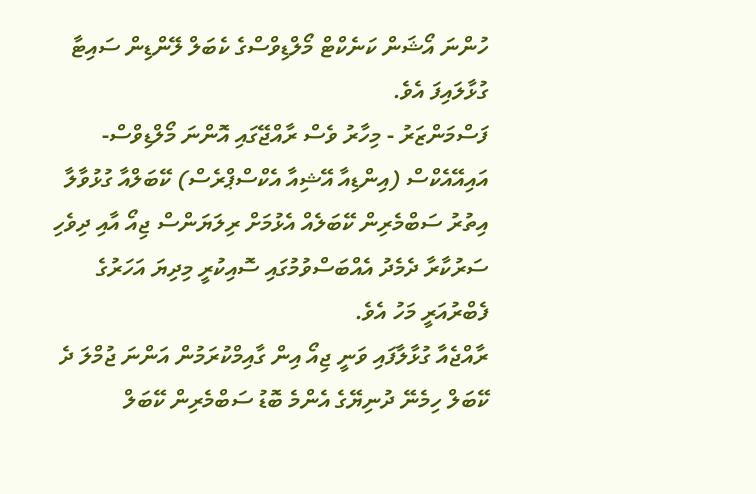ހުންނަ އޯޝަން ކަނެކްޓް މޯލްޑިވްސްގެ ކެބަލް ލޭންޑިން ސައިޓާ ގުޅާލައިފަ އެވެ.
ފަސްމަންޒަރު - މިހާރު ވެސް ރާއްޖޭގައި އޮންނަ މޯލްޑިވްސް-އައިއޭއެކްސް (އިންޑިއާ އޭޝިއާ އެކްސްޕްރެސް) ކޭބަލްއާ ގުޅުވާލާ އިތުރު ސަބްމެރިން ކޭބަލެއް އެޅުމަށް ރިލަޔަންސް ޖިއޯ އާއި ދިވެހި ސަރުކާރާ ދެމެދު އެއްބަސްވުމުގައި ސޮއިކުރީ މިދިޔަ އަހަރުގެ ފެބްރުއަރީ މަހު އެވެ.
ރާއްޖެއާ ގުޅާލާފައި ވަނީ ޖިއޯ އިން ގާއިމްކުރަމުން އަންނަ ޖުމްލަ ދެ ކޭބަލް ހިމެނޭ ދުނިޔޭގެ އެންމެ ބޮޑު ސަބްމެރިން ކޭބަލް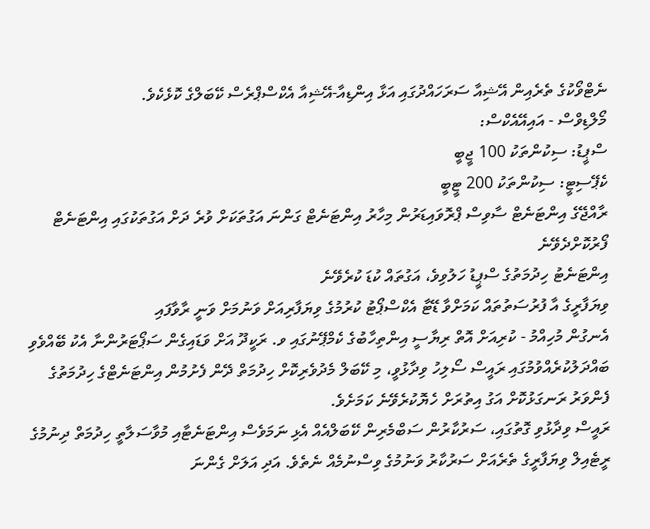ނެޓްވޯކުގެ ތެރެއިން އޭޝިއާ ސަރަހައްދުގައި އަޅާ އިންޑިއާ-އޭޝިއާ އެކްސްޕްރެސް ކޭބަލްގެ ކޮޅެކެވެ.
މޯލްޑިވްސް - އައިއޭއެކްސް:
ސްޕީޑު: ސިކުންތަކު 100 ޖީބީ
ކެޕޭސިޓީ: ސިކުންތަކު 200 ޓީބީ
ރާއްޖޭގެ އިންޓަނެޓް ސާވިސް ޕްރޮވައިޑަރުން މިހާރު އިންޓަނެޓް ގަންނަ އަގުތަކަށް ވުރެ ދަށް އަގުތަކުގައި އިންޓަނެޓް ފޯރުކޮށްދެވޭނެ
އިންޓަނެޓު ހިދުމަތުގެ ސްޕީޑު ހަލުވިވެ، އަގުތައް ކުޑަ ކުރެވޭނެ
ވިޔަފާރީގެ އާ ފުރުސަތުތައް ކަމަށްވާ ޑޭޓާ އެކްސްޕޯޓު ކުރުމުގެ ވިޔަފާރިއަށް ވަނުމަށް ވަނީ ރާވާފައި
އެނގުން މުހިއްމު - ކުރިއަށް އޮތް ރިޔާސީ އިންތިހާބުގެ ކެމްޕޭނުގައި ވ. ރަކީދޫ އަށް ވަޑައިގެން ސަޕޯޓަރުންނާ އެކު ބޭއްވެވި ބައްދަލުކުރެއްވުމުގައި ރައީސް ސޯލިހު ވިދާޅުވީ، މި ކޭބަލް މެދުވެރިކޮށް ހިދުމަތް ދޭން ފެށުމުން އިންޓަނެޓްގެ ހިދުމަތުގެ ފެންވަރު ރަނގަޅުކޮށް އަގު އިތުރަށް ހެޔޮކުރެވޭނެ ކަމަށެވެ.
ރައީސް ވިދާޅުވި ގޮތުގައި، ސަރުކާރުން ސަބްމެރިން ކޭބަލްއެއް އެޅި ނަމަވެސް އިންޓަނެޓާއި މުވާސަލާތީ ހިދުމަތް ދިނުމުގެ ރީޓެއިލް ވިޔަފާރީގެ ތެރެއަށް ސަރުކާރު ވަނުމުގެ ވިސްނުމެއް ނެތެވެ. އަދި އަލަށް ގެންނަ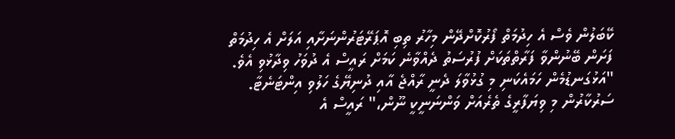ކޭބަލުން ވެސް އެ ހިދުމަތް ފޯރުކޮށްދޭން މިހާރު ތިބި އޮޕަރޭޓަރުންނަށާއި އަލަށް އެ ހިދުމަތް ފަށަން ބޭނުންވާ ފަރާތްތަކަށް ފުރުސަތު ދެއްވާނެ ކަމަށް ރައީސް އެ ދުވަހު ވިދާޅުވި އެވެ.
"އަޅުގަނޑުމެން ހަމައެކަނި މި ގުޅުވާލަ ދެނީ ރާއްޖެ އާއި ދުނިޔޭގެ ހަލުވި އިންޓަނެޓާ. ސަރުކާރުން މި ވިޔަފާރީގެ ތެރެއަށް ވަންނަނީކީ ނޫން،" ރައީސް އެ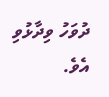ދުވަހު ވިދާޅުވި އެވެ.